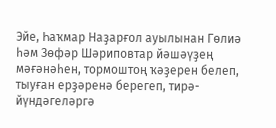Эйе, Һаҡмар Наҙарғол ауылынан Гөлиә һәм Зөфәр Шәриповтар йәшәүҙең мәғәнәһен, тормоштоң ҡәҙерен белеп, тыуған ерҙәренә берегеп, тирә-йүндәгеләргә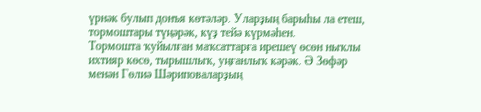үрнәк булып донъя көтәләр. Уларҙың барыһы ла етеш, тормоштары түңәрәк, күҙ тейә күрмәһен.
Тормошта ҡуйылған маҡсаттарға ирешеү өсөн ныҡлы ихтияр көсө, тырышлыҡ, уңғанлыҡ кәрәк. Ә Зөфәр менән Гөлиә Шәриповаларҙың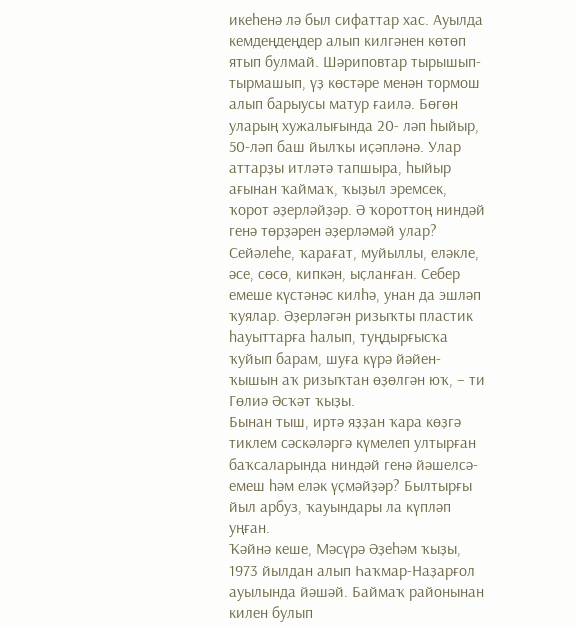икеһенә лә был сифаттар хас. Ауылда кемдеңдеңдер алып килгәнен көтөп ятып булмай. Шәриповтар тырышып-тырмашып, үҙ көстәре менән тормош алып барыусы матур ғаилә. Бөгөн уларың хужалығында 20- ләп һыйыр, 50-ләп баш йылҡы иҫәпләнә. Улар аттарҙы итләтә тапшыра, һыйыр ағынан ҡаймаҡ, ҡыҙыл эремсек, ҡорот әҙерләйҙәр. Ә ҡороттоң ниндәй генә төрҙәрен әҙерләмәй улар? Сейәлеһе, ҡарағат, муйыллы, еләкле, әсе, сөсө, кипкән, ыҫланған. Себер емеше күстәнәс килһә, унан да эшләп ҡуялар. Әҙерләгән ризыҡты пластик һауыттарға һалып, туңдырғысҡа ҡуйып барам, шуға күрә йәйен-ҡышын аҡ ризыҡтан өҙөлгән юҡ, – ти Гөлиә Әсҡәт ҡыҙы.
Бынан тыш, иртә яҙҙан ҡара көҙгә тиклем сәскәләргә күмелеп ултырған баҡсаларында ниндәй генә йәшелсә-емеш һәм еләк үҫмәйҙәр? Былтырғы йыл арбуз, ҡауындары ла күпләп уңған.
Ҡәйнә кеше, Мәсүрә Әҙеһәм ҡыҙы, 1973 йылдан алып Һаҡмар-Наҙарғол ауылында йәшәй. Баймаҡ районынан килен булып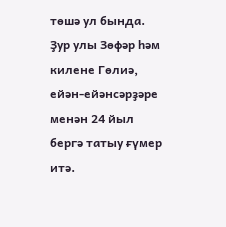төшә ул бында. Ҙур улы Зөфәр һәм килене Гөлиә, ейән-ейәнсәрҙәре менән 24 йыл бергә татыу ғүмер итә.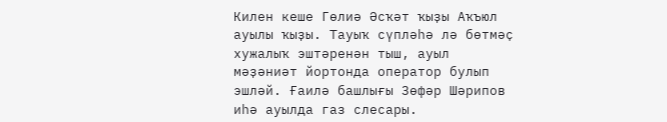Килен кеше Гөлиә Әсҡәт ҡыҙы Аҡъюл ауылы ҡыҙы. Тауыҡ сүпләһә лә бөтмәҫ хужалыҡ эштәренән тыш, ауыл мәҙәниәт йортонда оператор булып эшләй. Ғаилә башлығы Зөфәр Шәрипов иһә ауылда газ слесары.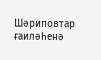Шәриповтар ғаиләһенә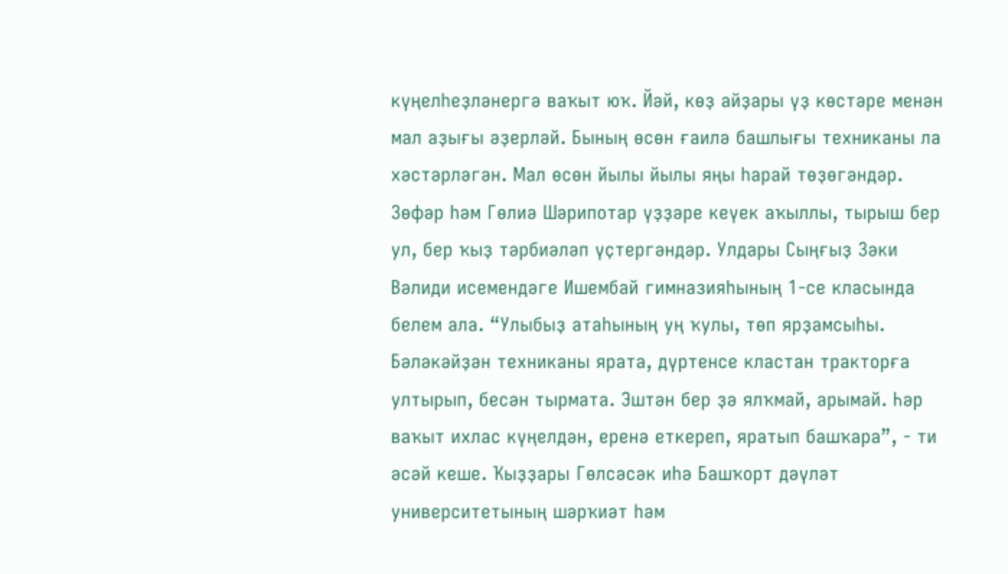күңелһеҙләнергә ваҡыт юҡ. Йәй, көҙ айҙары үҙ көстәре менән мал аҙығы әҙерләй. Бының өсөн ғаилә башлығы техниканы ла хәстәрләгән. Мал өсөн йылы йылы яңы һарай төҙөгәндәр.
Зөфәр һәм Гөлиә Шәрипотар үҙҙәре кеүек аҡыллы, тырыш бер ул, бер ҡыҙ тәрбиәләп үҫтергәндәр. Улдары Сыңғыҙ Зәки Вәлиди исемендәге Ишембай гимназияһының 1-се класында белем ала. “Улыбыҙ атаһының уң ҡулы, төп ярҙамсыһы. Бәләкәйҙән техниканы ярата, дүртенсе кластан тракторға ултырып, бесән тырмата. Эштән бер ҙә ялҡмай, арымай. Һәр ваҡыт ихлас күңелдән, еренә еткереп, яратып башҡара”, - ти әсәй кеше. Ҡыҙҙары Гөлсәсәк иһә Башҡорт дәүләт университетының шәрҡиәт һәм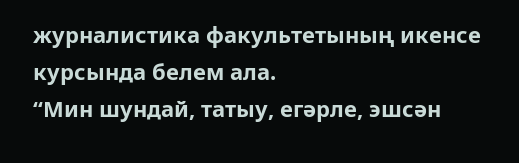журналистика факультетының икенсе курсында белем ала.
“Мин шундай, татыу, егәрле, эшсән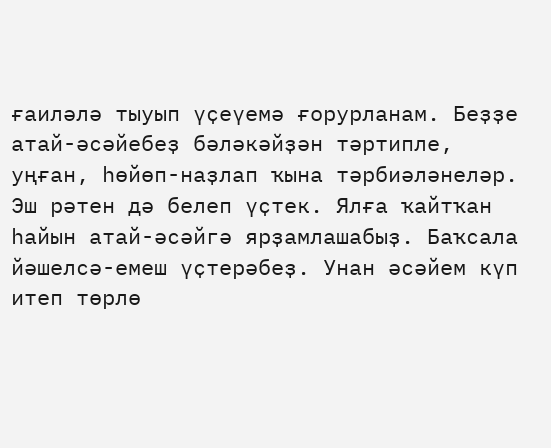ғаиләлә тыуып үҫеүемә ғорурланам. Беҙҙе атай-әсәйебеҙ бәләкәйҙән тәртипле, уңған, һөйөп-наҙлап ҡына тәрбиәләнеләр. Эш рәтен дә белеп үҫтек. Ялға ҡайтҡан һайын атай-әсәйгә ярҙамлашабыҙ. Баҡсала йәшелсә-емеш үҫтерәбеҙ. Унан әсәйем күп итеп төрлө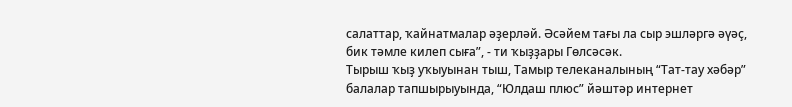салаттар, ҡайнатмалар әҙерләй. Әсәйем тағы ла сыр эшләргә әүәҫ, бик тәмле килеп сыға”, - ти ҡыҙҙары Гөлсәсәк.
Тырыш ҡыҙ уҡыуынан тыш, Тамыр телеканалының “Тат-тау хәбәр” балалар тапшырыуында, “Юлдаш плюс” йәштәр интернет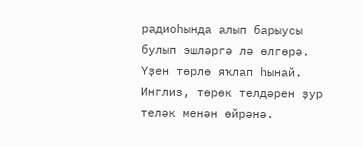радиоһында алып барыусы булып эшләргә лә өлгөрә. Үҙен төрлө яҡлап һынай. Инглиз, төрөк телдәрен ҙур теләк менән өйрәнә.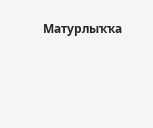Матурлыҡҡа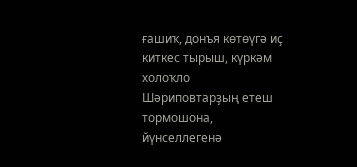ғашиҡ, донъя көтөүгә иҫ киткес тырыш, күркәм холоҡло Шәриповтарҙың етеш тормошона, йүнселлегенә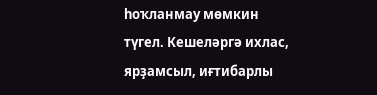һоҡланмау мөмкин түгел. Кешеләргә ихлас, ярҙамсыл, иғтибарлы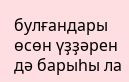булғандары өсөн үҙҙәрен дә барыһы ла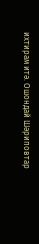ихтирам итә. Ошондай Шәриповтар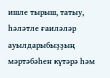ишле тырыш, татыу, һәләтле ғаиләләр ауылдарыбыҙҙың мәртәбәһен күтәрә һәм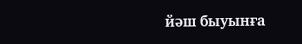йәш быуынға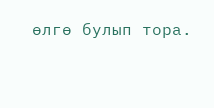өлгө булып тора.